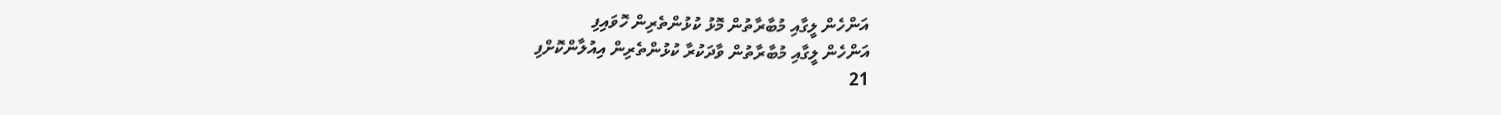އަންހެން ލީގާއި މުބާރާތުން މޮޅު ކުޅުންތެރިން ހޮވައިފި
އަންހެން ލީގާއި މުބާރާތުން ވާދަކުރާ ކުޅުންތެރިން އިއުލާންކޮށްފި
21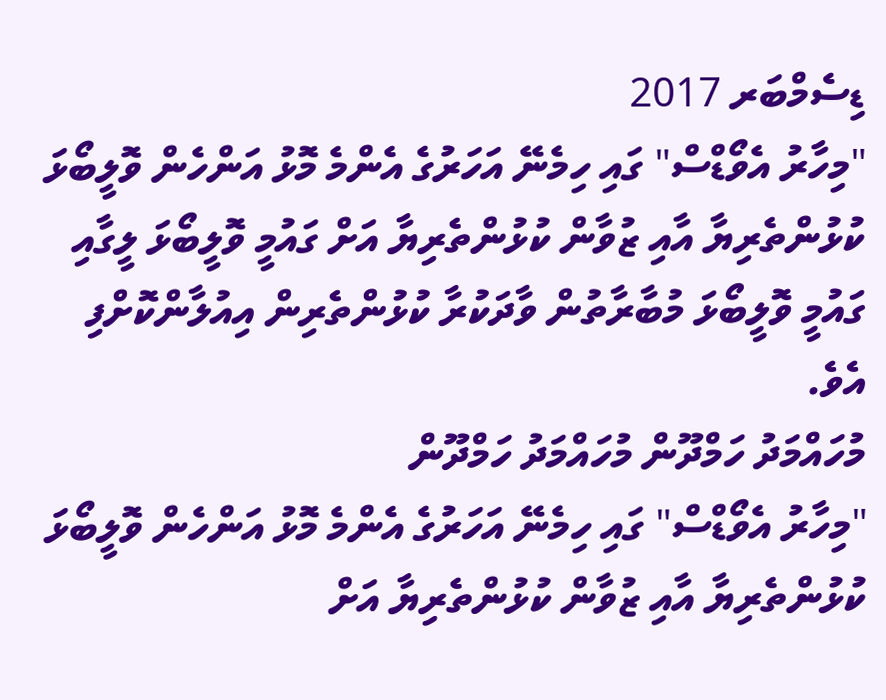ޑިސެމްބަރ 2017
"މިހާރު އެވޯޑްސް" ގައި ހިމެނޭ އަހަރުގެ އެންމެ މޮޅު އަންހެން ވޮލީބޯޅަ ކުޅުންތެރިޔާ އާއި ޒުވާން ކުޅުންތެރިޔާ އަށް ގައުމީ ވޮލީބޯޅަ ލީގާއި ގައުމީ ވޮލީބޯޅަ މުބާރާތުން ވާދަކުރާ ކުޅުންތެރިން އިއުލާންކޮށްފި އެވެ.
މުހައްމަދު ހަމްދޫން މުހައްމަދު ހަމްދޫން
"މިހާރު އެވޯޑްސް" ގައި ހިމެނޭ އަހަރުގެ އެންމެ މޮޅު އަންހެން ވޮލީބޯޅަ ކުޅުންތެރިޔާ އާއި ޒުވާން ކުޅުންތެރިޔާ އަށް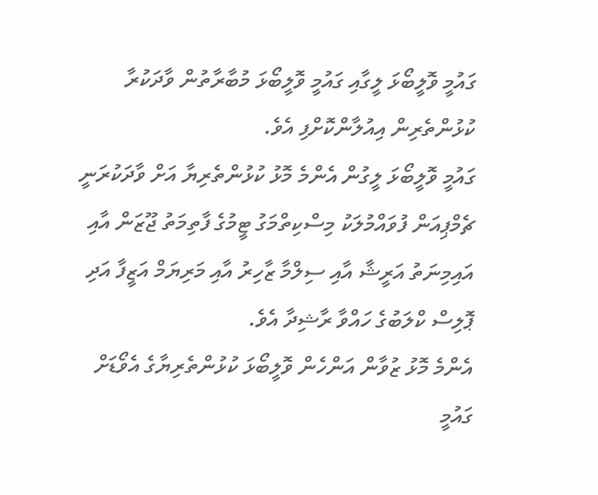ގައުމީ ވޮލީބޯޅަ ލީގާއި ގައުމީ ވޮލީބޯޅަ މުބާރާތުން ވާދަކުރާ ކުޅުންތެރިން އިއުލާންކޮށްފި އެވެ.
ގައުމީ ވޮލީބޯޅަ ލީގުން އެންމެ މޮޅު ކުޅުންތެރިޔާ އަށް ވާދަކުރަނީ ޗެމްޕިއަން ފުވައްމުލަކު މިސްކިތްމަގު ޓީމުގެ ފާތިމަތު ޖޫޒަން އާއި އައިމިނަތު އަރީޝާ އާއި ސިލްމާ ޒާހިރު އާއި މަރިޔަމް އަޒީފާ އަދި ޕޮލިސް ކްލަބުގެ ހައްވާ ރާޝިދާ އެވެ.
އެންމެ މޮޅު ޒުވާން އަންހެން ވޮލީބޯޅަ ކުޅުންތެރިޔާގެ އެވޯޑަށް ގައުމީ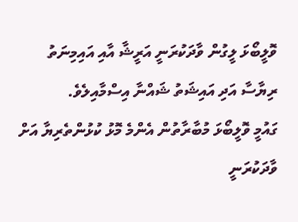ވޮލީބޯޅަ ލީގުން ވާދަކުރަނީ އަރީޝާ އާއި އައިމިނަތު ރިޔާސާ އަދި އައިޝަތު ޝައްނާ އިސްމާއިލެވެ.
ގައުމީ ވޮލީބޯޅަ މުބާރާތުން އެންމެ މޮޅު ކުޅުންތެރިޔާ އަށް ވާދަކުރަނީ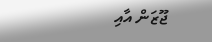ޖޫޒަން އާއި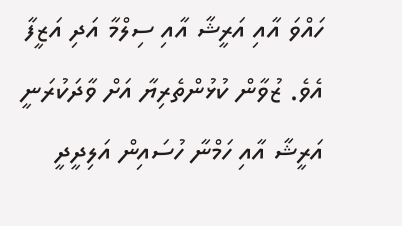ހައްވަ އާއި އަރީޝާ އާއި ސިލްމާ އަދި އަޒީފާ އެވެ. ޒުވާން ކުޅުންތެރިޔާ އަށް ވާދަކުރަނީ އަރީޝާ އާއި ހަމްނާ ހުސައިން އަލިދީދީ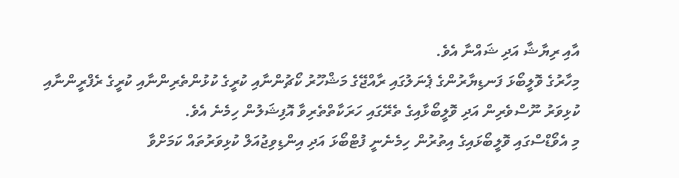އާއި ރިޔާޝާ އަދި ޝައްނާ އެވެ.
މިހާރުގެ ވޮލީބޯޅަ ފަނޑިޔާރުންގެ ޕެނަލުގައި ރާއްޖޭގެ މަޝްހޫރު ކޯޗުންނާއި ކުރީގެ ކުޅުންތެރިންނާއި ކުރީގެ ރެފްރީންނާއި ކުޅިވަރު ނޫސްވެރިން އަދި ވޮލީބޯޅާއިގެ ތެރޭގައި ހަރަކާތްތެރިވާ އޮފިޝަލުން ހިމެނެ އެވެ.
މި އެވޯޑްސްގައި ވޮލީބޯޅައިގެ އިތުރުން ހިމެނެނީ ފުޓްބޯޅަ އަދި އިންޑިވިޖުއަލް ކުޅިވަރުތައް ކަމަށްވާ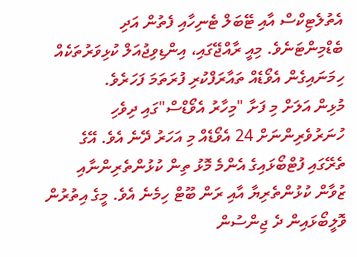އެތުލެޓިކްސް އާއި ޓޭބަލް ޓެނިހާއި ފެތުން އަދި ބެޑްމިންޓަނެވެ. މިއީ ރާއްޖޭގައި، އިންޑިވިޖުއަލް ކުޅިވަރުތަކެއް ހިމަނައިގެން އެވޯޑެއް ތައާރަފްކުރި ފުރަތަމަ ފަހަރެވެ.
މުޅިން އަލަށް މި ފަށާ "މިހާރު އެވޯޑްސް"ގައި ދިވެހި ހުނަރުވެރިންނަށް 24 އެވޯޑެއް މި އަހަރު ދޭނެ އެވެ. އޭގެ ތެރޭގައި ފުޓްބޯޅައިގެ އެންމެ މޮޅު ތިން ކުޅުންތެރިންނާއި ޒުވާން ކުޅުންތެރިޔާ އާއި ރަން ބޫޓް ހިމެނެ އެވެ. މީގެ އިތުރުން ވޮލީބޯޅައިން ދެ ޖިންސުން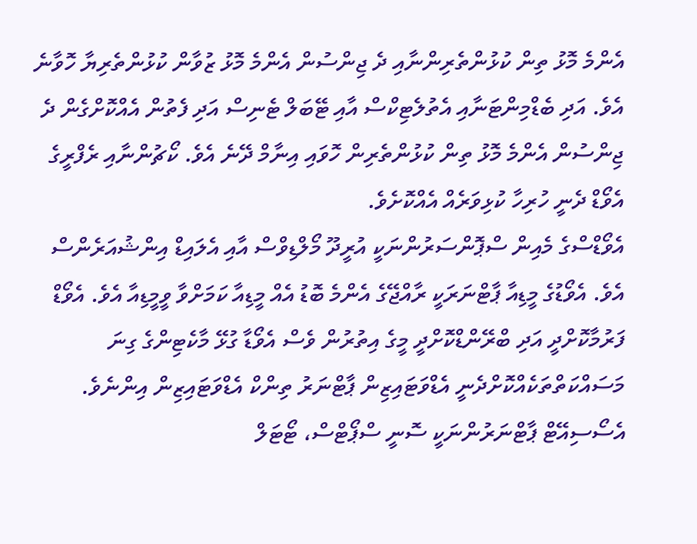އެންމެ މޮޅު ތިން ކުޅުންތެރިންނާއި ދެ ޖިންސުން އެންމެ މޮޅު ޒުވާން ކުޅުންތެރިޔާ ހޮވާނެ އެވެ. އަދި ބެޑްމިންޓަނާއި އެތުލެޓިކްސް އާއި ޓޭބަލް ޓެނިސް އަދި ފެތުން އެއްކޮށްގެން ދެ ޖިންސުން އެންމެ މޮޅު ތިން ކުޅުންތެރިން ހޮވައި އިނާމް ދޭނެ އެވެ. ކޯޗުންނާއި ރެފްރީގެ އެވޯޑް ދެނީ ހުރިހާ ކުޅިވަރެއް އެއްކޮށެވެ.
އެވޯޑްސްގެ މެއިން ސްޕޮންސަރުންނަކީ އުރީދޫ މޯލްޑިވްސް އާއި އެލައިޑް އިންޝުއަރެންސް އެވެ. އެވޯޑުގެ މީޑިއާ ޕާޓްނަރަކީ ރާއްޖޭގެ އެންމެ ބޮޑު އެއް މީޑިއާ ކަމަށްވާ ވީމީޑިއާ އެވެ. އެވޯޑް ފަރުމާކޮށްދީ އަދި ބްރޭންޑްކޮށްދީ މީގެ އިތުރުން ވެސް އެވޯޑާ ގުޅޭ މާކެޓިންގެ ގިނަ މަސައްކަތްތަކެއްކޮށްދެނީ އެޑްވަޓައިޒިން ޕާޓްނަރު ތިންކް އެޑްވަޓައިޒިން އިންނެވެ. އެސޯސިއޭޓް ޕާޓްނަރުންނަކީ ސޮނީ ސްޕޯޓްސް، ޓޯޓަލް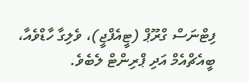ފިޓްނަސް ގްރޫޕް (ޓީއެފްޖީ)، ވެލިގާ ހާޑްވެއާ، ބީއެޗްއެމް އަދި ޕްރިންޓް ލެބެވެ.